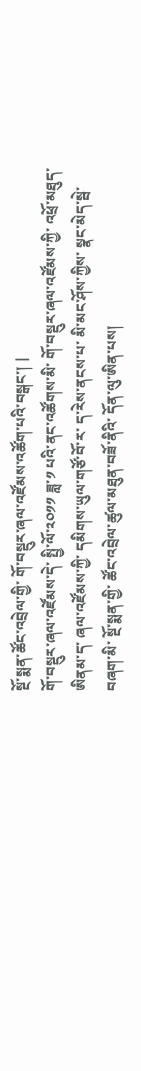སྔོ་སྨན་ཚོང་འབྲེལ་གྱི་ གོ་བསྡུར་ཞལ་འཛོམས་འཚོག་པའི་བསྒང་། |
གོ་བསྡུར་ཞལ་འཛོམས་དེ་ སྤྱི་ལོ་༢༠༡༡ ཟླ་༡ པའི་ནང་འཚོགས་མི་ གོ་བསྡུར་ཞལ་འཛོམས་ཀྱི་ འཕྲོ་མཐུད་ཨིནམ་ད་ ཞལ་འཛོམས་ཀྱི་ དམིགས་ཡུལ་གཙོ་བོ་ར་ ད་རེས་ནངས་པ་ མི་མང་ཤོས་ཀྱིས་ སྣང་མེད་སྦེ་བཞག་མི་ སྔོ་སྨན་གྱི་ ཚོང་འབྲེལ་ཚུལ་མཐུན་བཟོ་ནིའི་ དོན་ལུ་ཨིན་པས།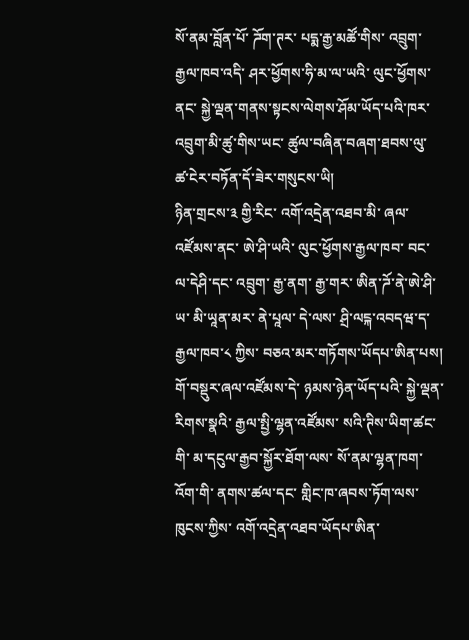སོ་ནམ་བློན་པོ་ ཌོག་ཊར་ པདྨ་རྒྱ་མཚོ་གིས་ འབྲུག་རྒྱལ་ཁབ་འདི་ ཤར་ཕྱོགས་ཧི་མ་ལ་ཡའི་ ལུང་ཕྱོགས་ནང་ སྐྱེ་ལྡན་གནས་སྟངས་ལེགས་ཤོམ་ཡོད་པའི་ཁར་ འབྲུག་མི་ཚུ་གིས་ཡང་ ཚུལ་བཞིན་བཞག་ཐབས་ལུ་ ཚ་ངེར་བཏོན་དོ་ཟེར་གསུངས་ཡི།
ཉིན་གྲངས་༣ གྱི་རིང་ འགོ་འདྲེན་འཐབ་མི་ ཞལ་འཛོམས་ནང་ ཨེ་ཤི་ཡའི་ ལུང་ཕྱོགས་རྒྱལ་ཁབ་ བང་ལ་དེཤི་དང་ འབྲུག་ རྒྱ་ནག་ རྒྱ་གར་ ཨིན་ཌོ་ནེ་ཨེ་ཤི་ཡ་ མི་ཡཱན་མར་ ནེ་པཱལ་ དེ་ལས་ ཤྲི་ལངྐ་འབདཝ་ད་ རྒྱལ་ཁབ་༨ ཀྱིས་ བཅའ་མར་གཏོགས་ཡོདཔ་ཨིན་པས།
གོ་བསྡུར་ཞལ་འཛོམས་དེ་ ཉམས་ཉེན་ཡོད་པའི་ སྐྱེ་ལྡན་རིགས་སྣའི་ རྒྱལ་སྤྱི་ལྷན་འཛོམས་ སའི་ཊིས་ཡིག་ཚང་གི་ མ་དངུལ་རྒྱབ་སྐྱོར་ཐོག་ལས་ སོ་ནམ་ལྷན་ཁག་འོག་གི་ ནགས་ཚལ་དང་ གླིང་ཁ་ཞབས་ཏོག་ལས་ཁུངས་ཀྱིས་ འགོ་འདྲེན་འཐབ་ཡོདཔ་ཨིན་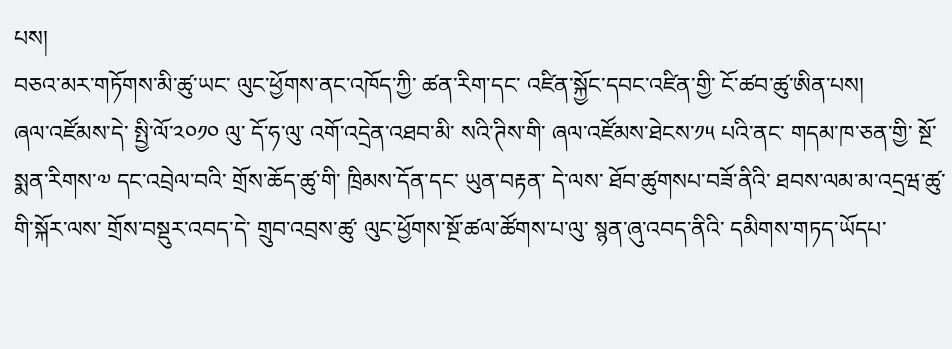པས།
བཅའ་མར་གཏོགས་མི་ཚུ་ཡང་ ལུང་ཕྱོགས་ནང་འཁོད་ཀྱི་ ཚན་རིག་དང་ འཛིན་སྐྱོང་དབང་འཛིན་གྱི་ ངོ་ཚབ་ཚུ་ཨིན་པས།
ཞལ་འཛོམས་དེ་ སྤྱི་ལོ་༢༠༡༠ ལུ་ དོ་ཧ་ལུ་ འགོ་འདྲེན་འཐབ་མི་ སའི་ཊིས་གི་ ཞལ་འཛོམས་ཐེངས་༡༥ པའི་ནང་ གདམ་ཁ་ཅན་གྱི་ སྔོ་སྨན་རིགས་༧ དང་འབྲེལ་བའི་ གྲོས་ཆོད་ཚུ་གི་ ཁྲིམས་དོན་དང་ ཡུན་བརྟན་ དེ་ལས་ ཐོབ་ཚུགསཔ་བཟོ་ནིའི་ ཐབས་ལམ་མ་འདྲཝ་ཚུ་གི་སྐོར་ལས་ གྲོས་བསྡུར་འབད་དེ་ གྲུབ་འབྲས་ཚུ་ ལུང་ཕྱོགས་སྔོ་ཚལ་ཚོགས་པ་ལུ་ སྙན་ཞུ་འབད་ནིའི་ དམིགས་གཏད་ཡོདཔ་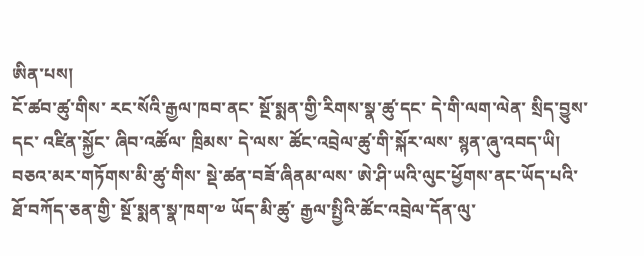ཨིན་པས།
ངོ་ཚབ་ཚུ་གིས་ རང་སོའི་རྒྱལ་ཁབ་ནང་ སྔོ་སྨན་གྱི་རིགས་སྣ་ཚུ་དང་ དེ་གི་ལག་ལེན་ སྲིད་བྱུས་དང་ འཛིན་སྐྱོང་ ཞིབ་འཚོལ་ ཁྲིམས་ དེ་ལས་ ཚོང་འབྲེལ་ཚུ་གི་སྐོར་ལས་ སྙན་ཞུ་འབད་ཡི།
བཅའ་མར་གཏོགས་མི་ཚུ་གིས་ སྡེ་ཚན་བཟོ་ཞིནམ་ལས་ ཨེ་ཤི་ཡའི་ལུང་ཕྱོགས་ནང་ཡོད་པའི་ ཐོ་བཀོད་ཅན་གྱི་ སྔོ་སྨན་སྣ་ཁག་༧ ཡོད་མི་ཚུ་ རྒྱལ་སྤྱིའི་ཚོང་འབྲེལ་དོན་ལུ་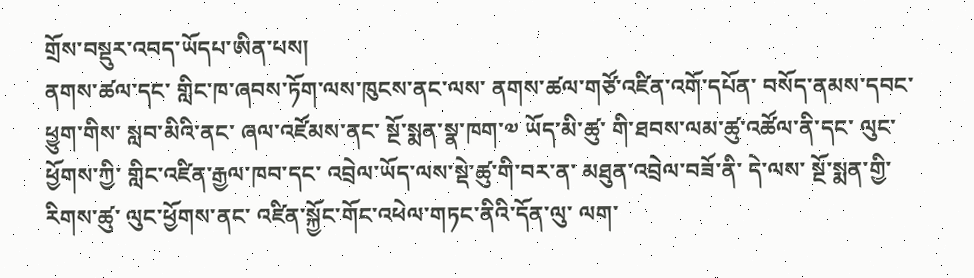གྲོས་བསྡུར་འབད་ཡོདཔ་ཨིན་པས།
ནགས་ཚལ་དང་ གླིང་ཁ་ཞབས་ཏོག་ལས་ཁུངས་ནང་ལས་ ནགས་ཚལ་གཙོ་འཛིན་འགོ་དཔོན་ བསོད་ནམས་དབང་ཕྱུག་གིས་ སླབ་མིའི་ནང་ ཞལ་འཛོམས་ནང་ སྔོ་སྨན་སྣ་ཁག་༧ ཡོད་མི་ཚུ་ གི་ཐབས་ལམ་ཚུ་འཚོལ་ནི་དང་ ལུང་ཕྱོགས་ཀྱི་ གླིང་འཛིན་རྒྱལ་ཁབ་དང་ འབྲེལ་ཡོད་ལས་སྡེ་ཚུ་གི་བར་ན་ མཐུན་འབྲེལ་བཟོ་ནི་ དེ་ལས་ སྔོ་སྨན་གྱི་རིགས་ཚུ་ ལུང་ཕྱོགས་ནང་ འཛིན་སྐྱོང་གོང་འཕེལ་གཏང་ནིའི་དོན་ལུ་ ལག་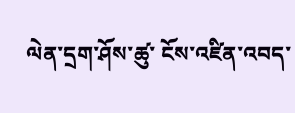ལེན་དྲག་ཤོས་ཚུ་ ངོས་འཛིན་འབད་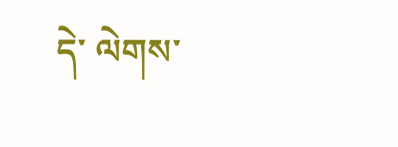དེ་ ལེགས་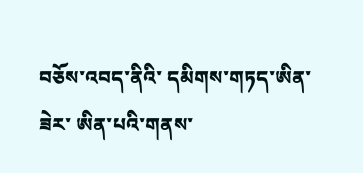བཅོས་འབད་ནིའི་ དམིགས་གཏད་ཨིན་ཟེར་ ཨིན་པའི་གནས་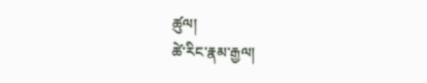ཚུལ།
ཚེ་རིང་རྣམ་རྒྱལ།